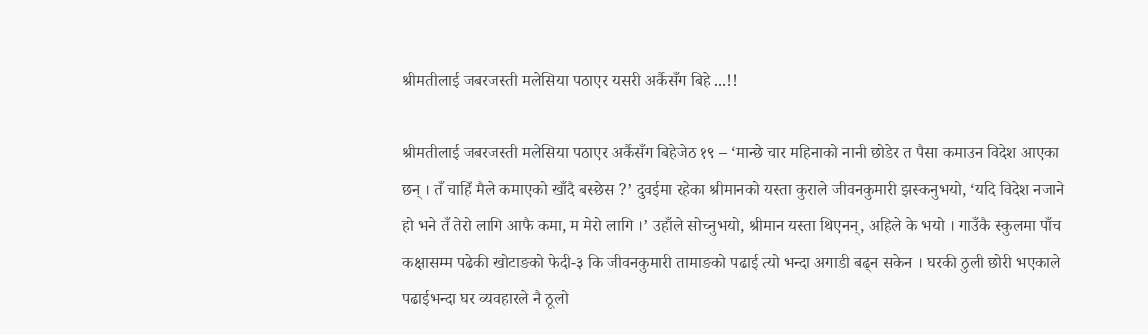श्रीमतीलाई जबरजस्ती मलेसिया पठाएर यसरी अर्कैसँग बिहे ...!!

श्रीमतीलाई जबरजस्ती मलेसिया पठाएर अर्कैसँग बिहेजेठ १९ – ‘मान्छे चार महिनाको नानी छोडेर त पैसा कमाउन विदेश आएका छन् । तँ चाहिँ मैले कमाएको खाँदै बस्छेस ?’ दुवईमा रहेका श्रीमानको यस्ता कुराले जीवनकुमारी झस्कनुभयो, ‘यदि विदेश नजाने हो भने तँ तेरो लागि आफै कमा, म मेरो लागि ।’ उहाँले सोच्नुभयो, श्रीमान यस्ता थिएनन्, अहिले के भयो । गाउँकै स्कुलमा पाँच कक्षासम्म पढेकी खोटाङको फेदी-३ कि जीवनकुमारी तामाङको पढाई त्यो भन्दा अगाडी बढ्न सकेन । घरकी ठुली छोरी भएकाले पढाईभन्दा घर व्यवहारले नै ठूलो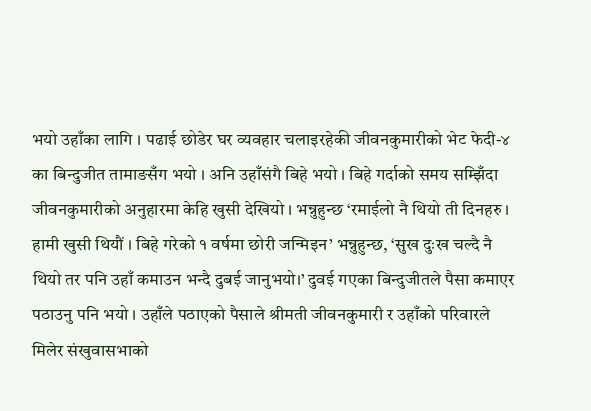भयो उहाँका लागि । पढाई छोडेर घर व्यवहार चलाइरहेकी जीवनकुमारीको भेट फेदी-४ का बिन्दुजीत तामाङसँग भयो । अनि उहाँसंगै बिहे भयो । बिहे गर्दाको समय सम्झिँदा जीवनकुमारीको अनुहारमा केहि खुसी देखियो । भन्नुहुन्छ ‘रमाईलो नै थियो ती दिनहरु । हामी खुसी थियौं । बिहे गरेको १ वर्षमा छोरी जन्मिइन’ भन्नुहुन्छ, ‘सुख दुःख चल्दै नै थियो तर पनि उहाँ कमाउन भन्दै दुबई जानुभयो।’ दुवई गएका बिन्दुजीतले पैसा कमाएर पठाउनु पनि भयो । उहाँले पठाएको पैसाले श्रीमती जीवनकुमारी र उहाँको परिवारले मिलेर संखुवासभाको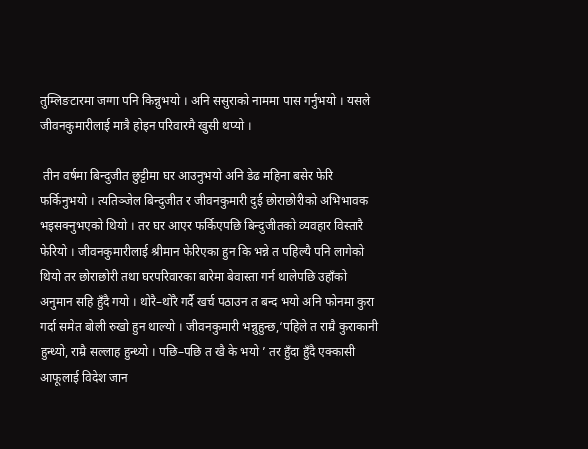तुम्लिङटारमा जग्गा पनि किन्नुभयो । अनि ससुराको नाममा पास गर्नुभयो । यसले जीवनकुमारीलाई मात्रै होइन परिवारमै खुसी थप्यो ।

 तीन वर्षमा बिन्दुजीत छुट्टीमा घर आउनुभयो अनि डेढ महिना बसेर फेरि फर्किनुभयो । त्यतिञ्जेल बिन्दुजीत र जीवनकुमारी दुई छोराछोरीको अभिभावक भइसक्नुभएको थियो । तर घर आएर फर्किएपछि बिन्दुजीतको व्यवहार विस्तारै फेरियो । जीवनकुमारीलाई श्रीमान फेरिएका हुन कि भन्ने त पहिल्यै पनि लागेको थियो तर छोराछोरी तथा घरपरिवारका बारेमा बेवास्ता गर्न थालेपछि उहाँको अनुमान सहि हुँदै गयो । थोरै–थोरै गर्दै खर्च पठाउन त बन्द भयो अनि फोनमा कुरा गर्दा समेत बोली रुखो हुन थाल्यो । जीवनकुमारी भन्नुहुन्छ,‘पहिले त राम्रै कुराकानी हुन्थ्यो, राम्रै सल्लाह हुन्थ्यो । पछि–पछि त खै के भयो ’ तर हुँदा हुँदै एक्कासी आफूलाई विदेश जान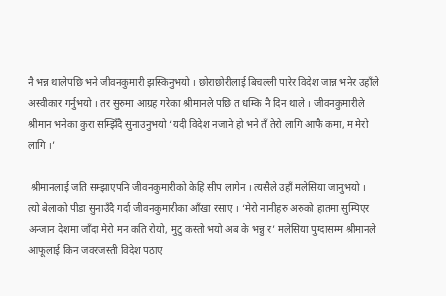नै भन्न थालेपछि भने जीवनकुमारी झस्किनुभयो । छोराछोरीलाई बिचल्ली पारेर विदेश जान्न भनेर उहाँले अस्वीकार गर्नुभयो । तर सुरुमा आग्रह गरेका श्रीमानले पछि त धम्कि नै दिन थाले । जीवनकुमारीले श्रीमान भनेका कुरा सम्झिँदै सुनाउनुभयो ‘यदी विदेश नजाने हो भने तँ तेरो लागि आफै कमा, म मेरो लागि ।’

 श्रीमानलाई जति सम्झाएपनि जीवनकुमारीको केहि सीप लागेन । त्यसैले उहाँ मलेसिया जानुभयो । त्यो बेलाको पीडा सुनाउँदै गर्दा जीवनकुमारीका आँखा रसाए । ‘मेरो नानीहरु अरुको हातमा सुम्पिएर अन्जान देशमा जाँदा मेरो मन कति रोयो, मुटु कस्तो भयो अब के भन्नु र’ मलेसिया पुग्दासम्म श्रीमानले आफूलाई किन जवरजस्ती विदेश पठाए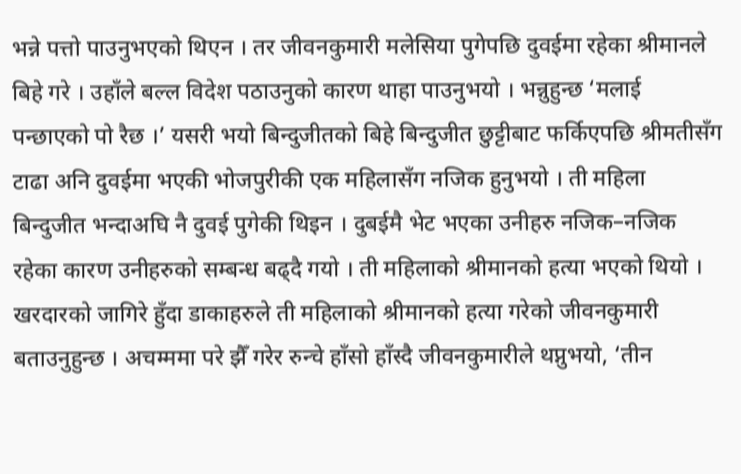भन्ने पत्तो पाउनुभएको थिएन । तर जीवनकुमारी मलेसिया पुगेपछि दुवईमा रहेका श्रीमानले बिहे गरे । उहाँले बल्ल विदेश पठाउनुको कारण थाहा पाउनुभयो । भन्नुहुन्छ ‘मलाई पन्छाएको पो रैछ ।’ यसरी भयो बिन्दुजीतको बिहे बिन्दुजीत छुट्टीबाट फर्किएपछि श्रीमतीसँग टाढा अनि दुवईमा भएकी भोजपुरीकी एक महिलासँग नजिक हुनुभयो । ती महिला बिन्दुजीत भन्दाअघि नै दुवई पुगेकी थिइन । दुबईमै भेट भएका उनीहरु नजिक–नजिक रहेका कारण उनीहरुको सम्बन्ध बढ्दै गयो । ती महिलाको श्रीमानको हत्या भएको थियो । खरदारको जागिरे हुँदा डाकाहरुले ती महिलाको श्रीमानको हत्या गरेको जीवनकुमारी बताउनुहुन्छ । अचम्ममा परे झैँ गरेर रुन्चे हाँसो हाँस्दै जीवनकुमारीले थप्नुभयो, ‘तीन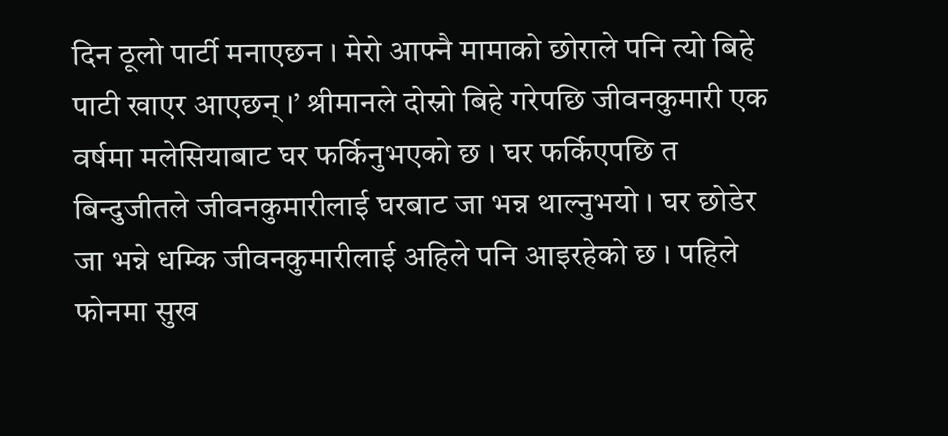दिन ठूलो पार्टी मनाएछन । मेरो आफ्नै मामाको छोराले पनि त्यो बिहे पाटी खाएर आएछन् ।’ श्रीमानले दोस्रो बिहे गरेपछि जीवनकुमारी एक वर्षमा मलेसियाबाट घर फर्किनुभएको छ । घर फर्किएपछि त बिन्दुजीतले जीवनकुमारीलाई घरबाट जा भन्न थाल्नुभयो । घर छोडेर जा भन्ने धम्कि जीवनकुमारीलाई अहिले पनि आइरहेको छ । पहिले फोनमा सुख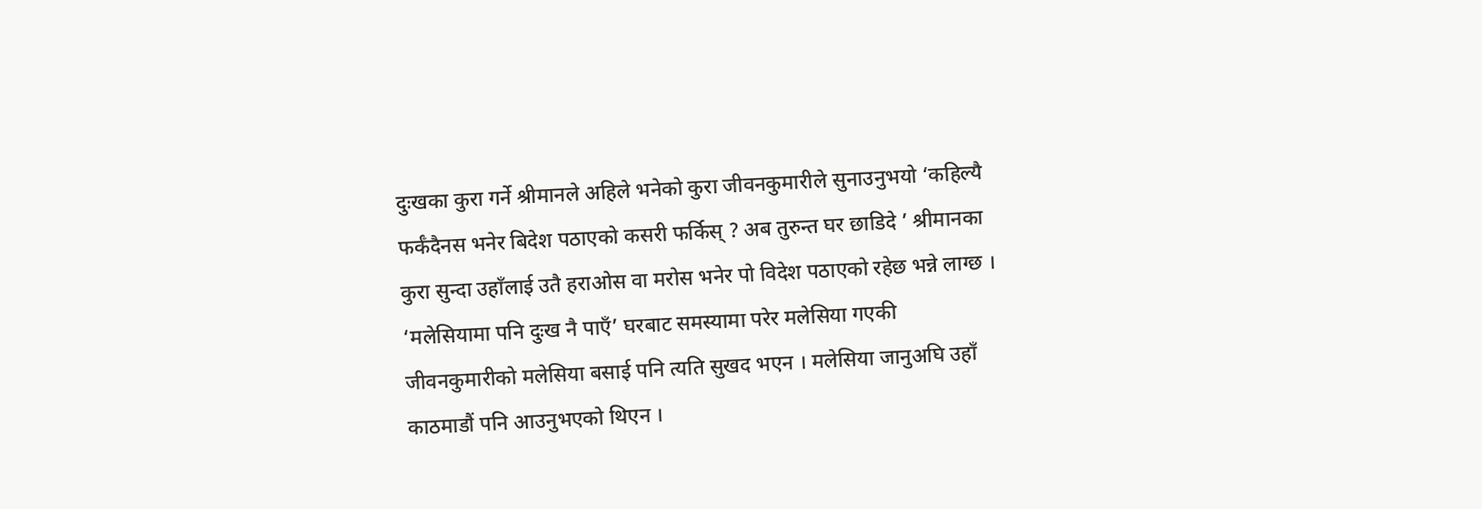दुःखका कुरा गर्ने श्रीमानले अहिले भनेको कुरा जीवनकुमारीले सुनाउनुभयो ‘कहिल्यै फर्कँदैनस भनेर बिदेश पठाएको कसरी फर्किस् ? अब तुरुन्त घर छाडिदे ’ श्रीमानका कुरा सुन्दा उहाँलाई उतै हराओस वा मरोस भनेर पो विदेश पठाएको रहेछ भन्ने लाग्छ । ‘मलेसियामा पनि दुःख नै पाएँ’ घरबाट समस्यामा परेर मलेसिया गएकी जीवनकुमारीको मलेसिया बसाई पनि त्यति सुखद भएन । मलेसिया जानुअघि उहाँ काठमाडौं पनि आउनुभएको थिएन ।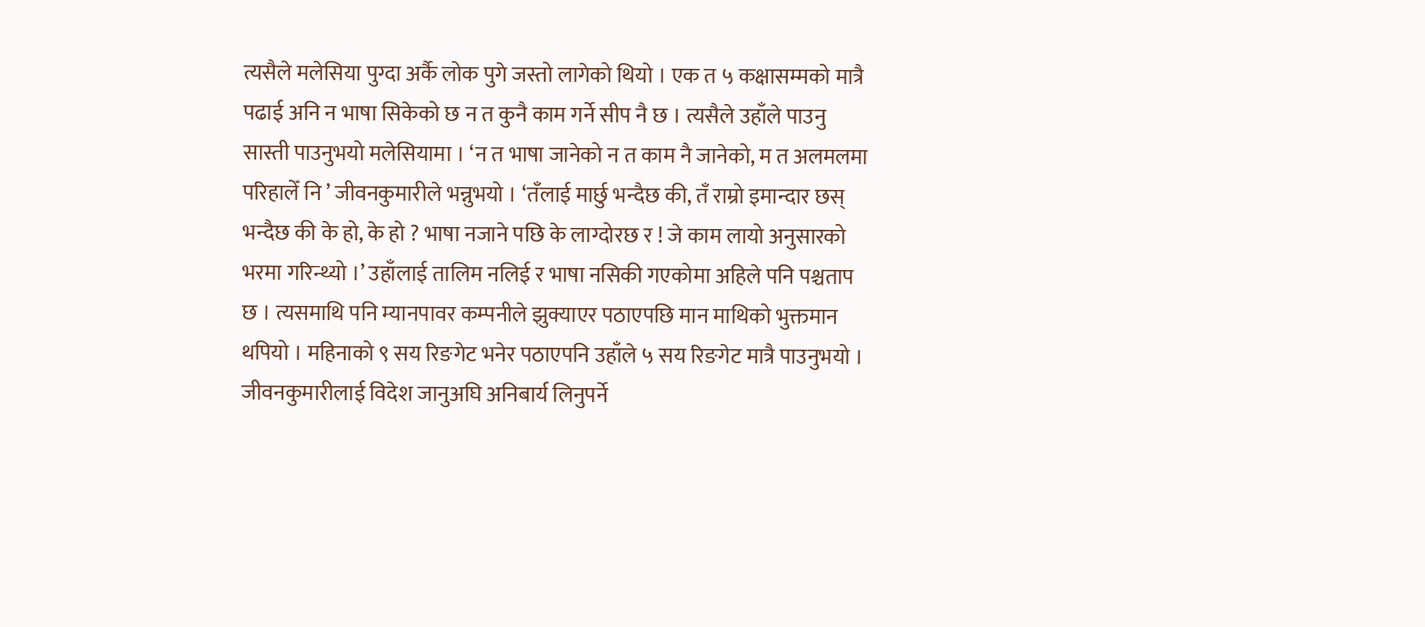त्यसैले मलेसिया पुग्दा अर्कै लोक पुगे जस्तो लागेको थियो । एक त ५ कक्षासम्मको मात्रै पढाई अनि न भाषा सिकेको छ न त कुनै काम गर्ने सीप नै छ । त्यसैले उहाँले पाउनु सास्ती पाउनुभयो मलेसियामा । ‘न त भाषा जानेको न त काम नै जानेको, म त अलमलमा परिहालेँ नि ’ जीवनकुमारीले भन्नुभयो । ‘तँलाई मार्छु भन्दैछ की, तँ राम्रो इमान्दार छस् भन्दैछ की के हो, के हो ? भाषा नजाने पछि के लाग्दोरछ र ! जे काम लायो अनुसारको भरमा गरिन्थ्यो ।’ उहाँलाई तालिम नलिई र भाषा नसिकी गएकोमा अहिले पनि पश्चताप छ । त्यसमाथि पनि म्यानपावर कम्पनीले झुक्याएर पठाएपछि मान माथिको भुक्तमान थपियो । महिनाको ९ सय रिङगेट भनेर पठाएपनि उहाँले ५ सय रिङगेट मात्रै पाउनुभयो । जीवनकुमारीलाई विदेश जानुअघि अनिबार्य लिनुपर्ने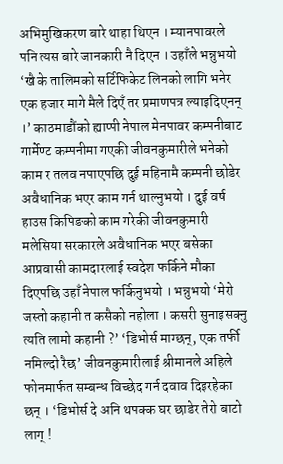अभिमुखिकरण बारे थाहा थिएन । म्यानपावरले पनि त्यस बारे जानकारी नै दिएन । उहाँले भन्नुभयो ‘खै के तालिमको सर्टिफिकेट लिनको लागि भनेर एक हजार मागे मैले दिएँ तर प्रमाणपत्र ल्याइदिएनन् ।’ काठमाडौंको ह्याप्पी नेपाल मेनपावर कम्पनीबाट गार्मेण्ट कम्पनीमा गएकी जीवनकुमारीले भनेको काम र तलव नपाएपछि दुई महिनामै कम्पनी छोडेर अवैधानिक भएर काम गर्न थाल्नुभयो । दुई वर्ष हाउस किपिङको काम गरेकी जीवनकुमारी मलेसिया सरकारले अवैधानिक भएर बसेका आप्रवासी कामदारलाई स्वदेश फर्किने मौका दिएपछि उहाँ नेपाल फर्किनुभयो । भन्नुभयो ‘मेरो जस्तो कहानी त कसैको नहोला । कसरी सुनाइसक्नु त्यति लामो कहानी ?’ ‘डिभोर्स माग्छन्, एक तर्फी नमिल्दो रैछ’ जीवनकुमारीलाई श्रीमानले अहिले फोनमार्फत सम्बन्ध विच्छेद गर्न दवाव दिइरहेका छन् । ‘डिभोर्स दे अनि थपक्क घर छाडेर तेरो बाटो लाग् !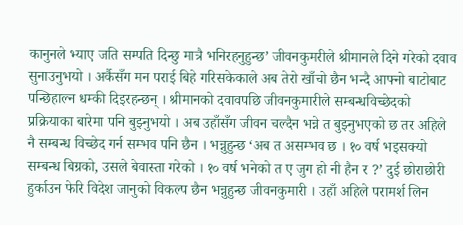कानुनले भ्याए जति सम्पति दिन्छु मात्रै भनिरहनुहुन्छ’ जीवनकुमरीले श्रीमानले दिने गरेको दवाव सुनाउनुभयो । अर्कैसँग मन पराई बिहे गरिसकेकाले अब तेरो खाँचो छैन भन्दै आफ्नो बाटोबाट पन्छिहाल्न धम्की दिइरहन्छन् । श्रीमानको दवावपछि जीवनकुमारीले सम्बन्धविच्छेदको प्रक्रियाका बारेमा पनि बुझ्नुभयो । अब उहाँसँग जीवन चल्दैन भन्ने त बुझ्नुभएको छ तर अहिले नै सम्बन्ध विच्छेद गर्न सम्भव पनि छैन । भन्नुहुन्छ ‘अब त असम्भव छ । १० वर्ष भइसक्यो सम्बन्ध बिग्रको, उसले बेवास्ता गरेको । १० वर्ष भनेको त ए जुग हो नी हैन र ?’ दुई छोराछोरी हुर्काउन फेरि विदेश जानुको विकल्प छैन भन्नुहुन्छ जीवनकुमारी । उहाँ अहिले परामर्श लिन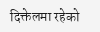दिक्तेलमा रहेको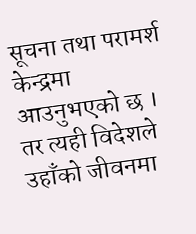सूचना तथा परामर्श केन्द्रमा आउनुभएको छ । तर त्यही विदेशले उहाँको जीवनमा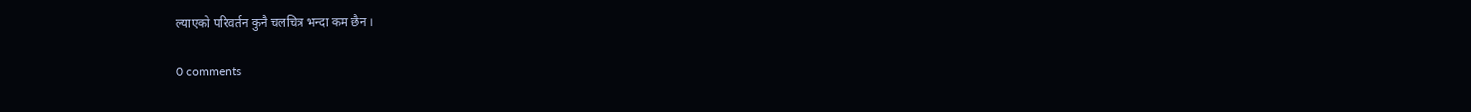ल्याएको परिवर्तन कुनै चलचित्र भन्दा कम छैन ।

0 comments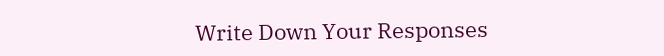Write Down Your Responses